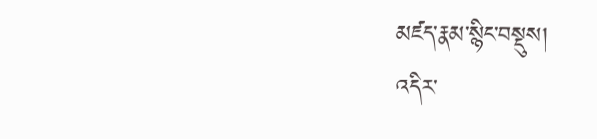མཛད་རྣམ་སྙིང་བསྡུས།
འདིར་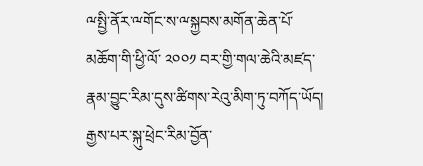ྋསྤྱི་ནོར་ྋགོང་ས་ྋསྐྱབས་མགོན་ཆེན་པོ་མཆོག་གི་ཕྱི་ལོ་ ༢༠༠༡ བར་གྱི་གལ་ཆེའི་མཛད་རྣམ་བྱུང་རིམ་དུས་ཚིགས་རེའུ་མིག་ཏུ་བཀོད་ཡོད། རྒྱས་པར་སྐུ་ཕྲེང་རིམ་བྱོན་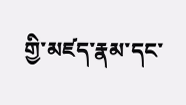གྱི་མཛད་རྣམ་དང་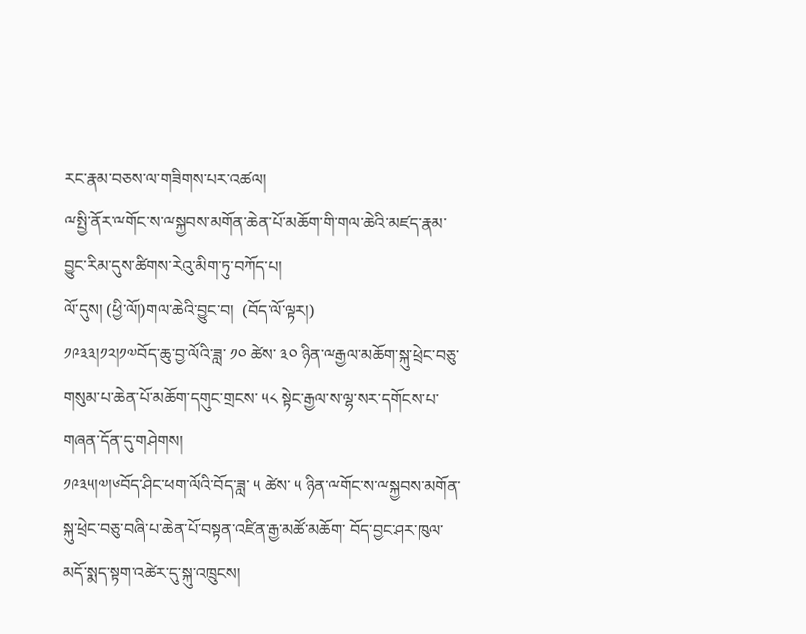རང་རྣམ་བཅས་ལ་གཟིགས་པར་འཚལ།
ྋསྤྱི་ནོར་ྋགོང་ས་ྋསྐྱབས་མགོན་ཆེན་པོ་མཆོག་གི་གལ་ཆེའི་མཛད་རྣམ་བྱུང་རིམ་དུས་ཚིགས་རེའུ་མིག་ཏུ་བཀོད་པ།
ལོ་དུས། (ཕྱི་ལོ།)གལ་ཆེའི་བྱུང་བ།  (བོད་ལོ་ལྟར།)
༡༩༣༣།༡༢།༡༧བོད་ཆུ་བྱ་ལོའི་ཟླ་ ༡༠ ཚེས་ ༣༠ ཉིན་ྋརྒྱལ་མཆོག་སྐུ་ཕྲེང་བཅུ་གསུམ་པ་ཆེན་པོ་མཆོག་དགུང་གྲངས་ ༥༨ སྟེང་རྒྱལ་ས་ལྷ་སར་དགོངས་པ་གཞན་དོན་དུ་གཤེགས།
༡༩༣༥།༧།༦བོད་ཤིང་ཕག་ལོའི་བོད་ཟླ་ ༥ ཚེས་ ༥ ཉིན་ྋགོང་ས་ྋསྐྱབས་མགོན་སྐུ་ཕྲེང་བཅུ་བཞི་པ་ཆེན་པོ་བསྟན་འཛིན་རྒྱ་མཚོ་མཆོག་ བོད་བྱང་ཤར་ཁུལ་མདོ་སྨད་སྟག་འཚེར་དུ་སྐུ་འཁྲུངས།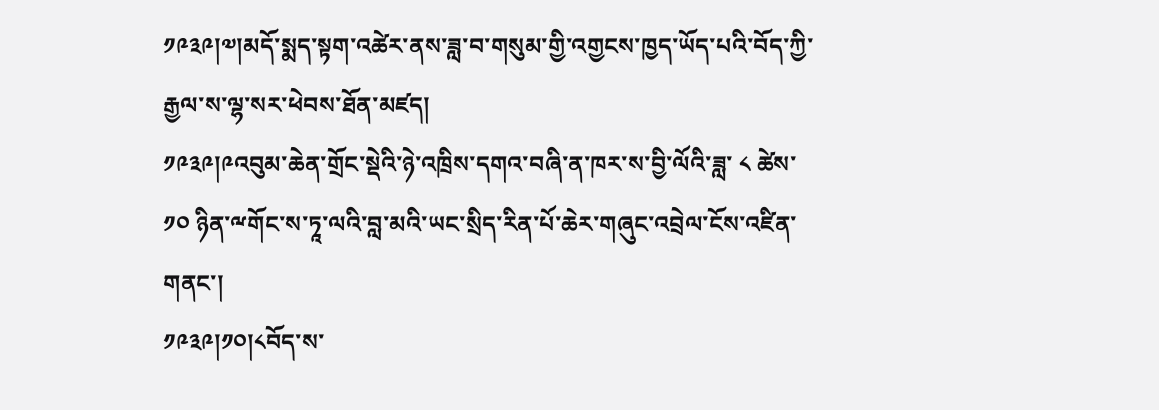༡༩༣༩།༧།མདོ་སྨད་སྟག་འཚེར་ནས་ཟླ་བ་གསུམ་གྱི་འགྱངས་ཁྱད་ཡོད་པའི་བོད་ཀྱི་རྒྱལ་ས་ལྷ་སར་ཕེབས་ཐོན་མཛད།
༡༩༣༩།༩འབུམ་ཆེན་གྲོང་སྡེའི་ཉེ་འཁྲིས་དགའ་བཞི་ན་ཁར་ས་བྱི་ལོའི་ཟླ་ ༨ ཚེས་ ༡༠ ཉིན་ྋགོང་ས་ཏཱ་ལའི་བླ་མའི་ཡང་སྲིད་རིན་པོ་ཆེར་གཞུང་འབྲེལ་ངོས་འཛིན་གནང་།
༡༩༣༩།༡༠།༨བོད་ས་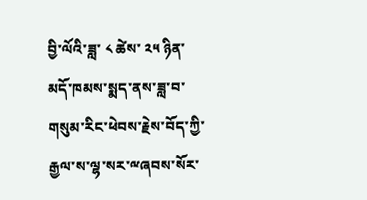བྱི་ལོའི་ཟླ་ ༨ ཚེས་ ༢༥ ཉིན་མདོ་ཁམས་སྨད་ནས་ཟླ་བ་གསུམ་རིང་ཕེབས་རྗེས་བོད་ཀྱི་རྒྱལ་ས་ལྷ་སར་ྋཞབས་སོར་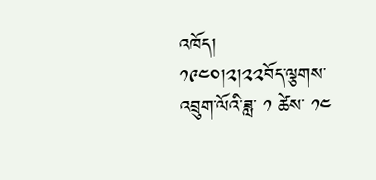འཁོད།
༡༩༤༠།༢།༢༢བོད་ལྕགས་འབྲུག་ལོའི་ཟླ་ ༡ ཚེས་ ༡༤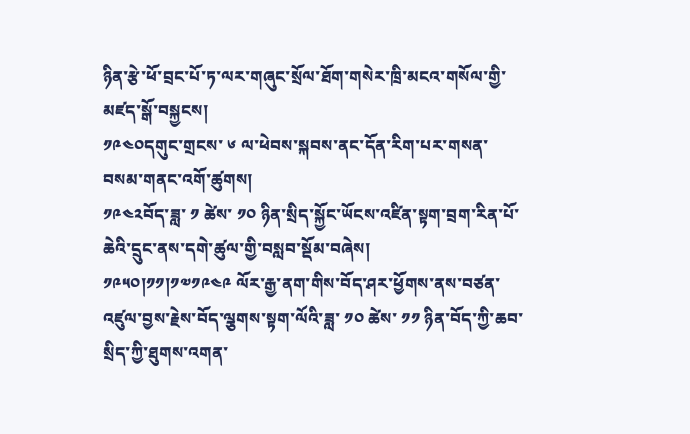ཉིན་རྩེ་ཕོ་བྲང་པོ་ཏ་ལར་གཞུང་སྲོལ་ཐོག་གསེར་ཁྲི་མངའ་གསོལ་གྱི་མཛད་སྒོ་བསྐྱངས།
༡༩༤༠དགུང་གྲངས་ ༦ ལ་ཕེབས་སྐབས་ནང་དོན་རིག་པར་གསན་བསམ་གནང་འགོ་ཚུགས།
༡༩༤༢བོད་ཟླ་ ༡ ཚེས་ ༡༠ ཉིན་སྲིད་སྐྱོང་ཡོངས་འཛིན་སྟག་བྲག་རིན་པོ་ཆེའི་དྲུང་ནས་དགེ་ཚུལ་གྱི་བསླབ་སྡོམ་བཞེས།
༡༩༥༠།༡༡།༡༧༡༩༤༩ ལོར་རྒྱ་ནག་གིས་བོད་ཤར་ཕྱོགས་ནས་བཙན་འཛུལ་བྱས་རྗེས་བོད་ལྕགས་སྟག་ལོའི་ཟླ་ ༡༠ ཚེས་ ༡༡ ཉིན་བོད་ཀྱི་ཆབ་སྲིད་ཀྱི་ཐུགས་འགན་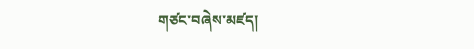གཙང་བཞེས་མཛད།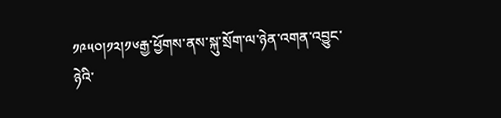༡༩༥༠།༡༢།༡༦རྒྱ་ཕྱོགས་ནས་སྐུ་སྲོག་ལ་ཉེན་འགན་འབྱུང་ཉེའི་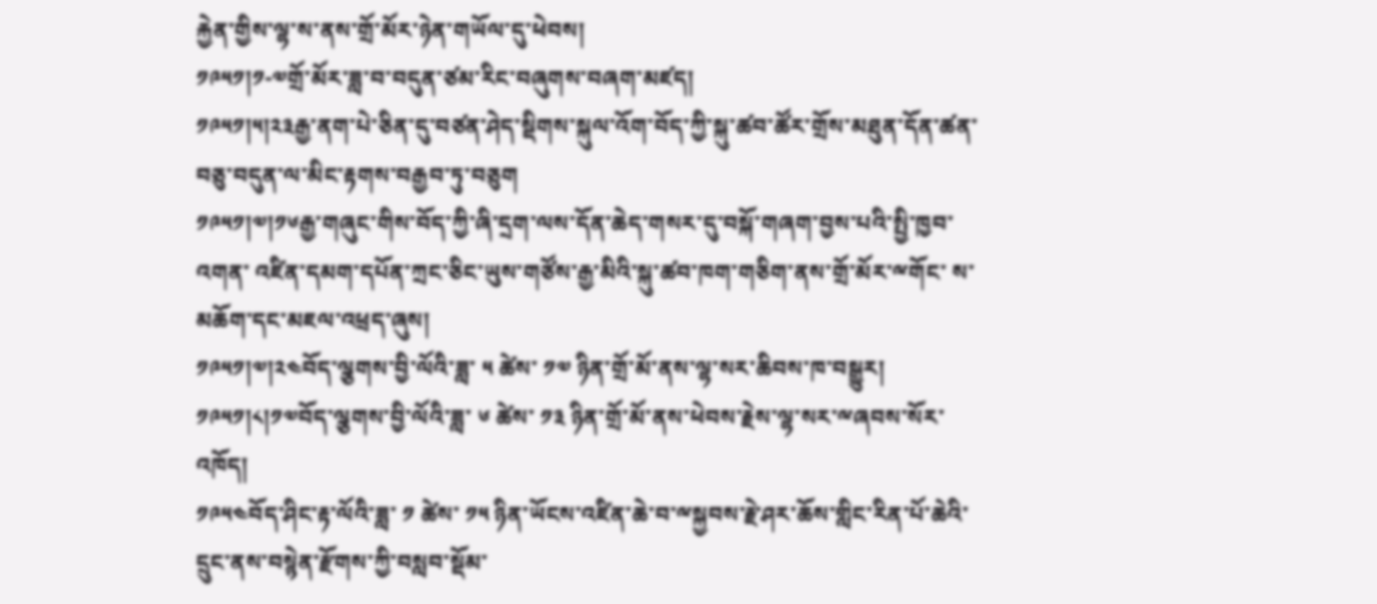རྐྱེན་གྱིས་ལྷ་ས་ནས་གྲོ་མོར་ཉེན་གཡོལ་དུ་ཕེབས།
༡༩༥༡།༡-༧གྲོ་མོར་ཟླ་བ་བདུན་ཙམ་རིང་བཞུགས་བཞག་མཛད།
༡༩༥༡།༥།༢༣རྒྱ་ནག་པེ་ཅིན་དུ་བཙན་ཤེད་སྡིགས་སྐུལ་འོག་བོད་ཀྱི་སྐུ་ཚབ་ཚོར་གྲོས་མཐུན་དོན་ཚན་བཅུ་བདུན་ལ་མིང་རྟགས་བརྒྱབ་ཏུ་བཅུག
༡༩༥༡།༧།༡༦རྒྱ་གཞུང་གིས་བོད་ཀྱི་ཞི་དྲག་ལས་དོན་ཆེད་གསར་དུ་བསྐོ་གཞག་བྱས་པའི་སྤྱི་ཁྱབ་འགན་ འཛིན་དམག་དཔོན་ཀྲང་ཅིང་ཡུས་གཙོས་རྒྱ་མིའི་སྐུ་ཚབ་ཁག་གཅིག་ནས་གྲོ་མོར་ྋགོང་ ས་མཆོག་དང་མཇལ་འཕྲད་ཞུས།
༡༩༥༡།༧།༢༤བོད་ལྕགས་བྱི་ལོའི་ཟླ་ ༥ ཚེས་ ༡༧ ཉིན་གྲོ་མོ་ནས་ལྷ་སར་ཆིབས་ཁ་བསྒྱུར།
༡༩༥༡།༨།༡༧བོད་ལྕགས་བྱི་ལོའི་ཟླ་ ༦ ཚེས་ ༡༣ ཉིན་གྲོ་མོ་ནས་ཕེབས་རྗེས་ལྷ་སར་ྋཞབས་སོར་འཁོད།
༡༩༥༤བོད་ཤིང་རྟ་ལོའི་ཟླ་ ༡ ཚེས་ ༡༥ ཉིན་ཡོངས་འཛིན་ཆེ་བ་ྋསྐྱབས་རྗེ་ཤར་ཆོས་གླིང་རིན་པོ་ཆེའི་དྲུང་ནས་བསྙེན་རྫོགས་ཀྱི་བསླབ་སྡོམ་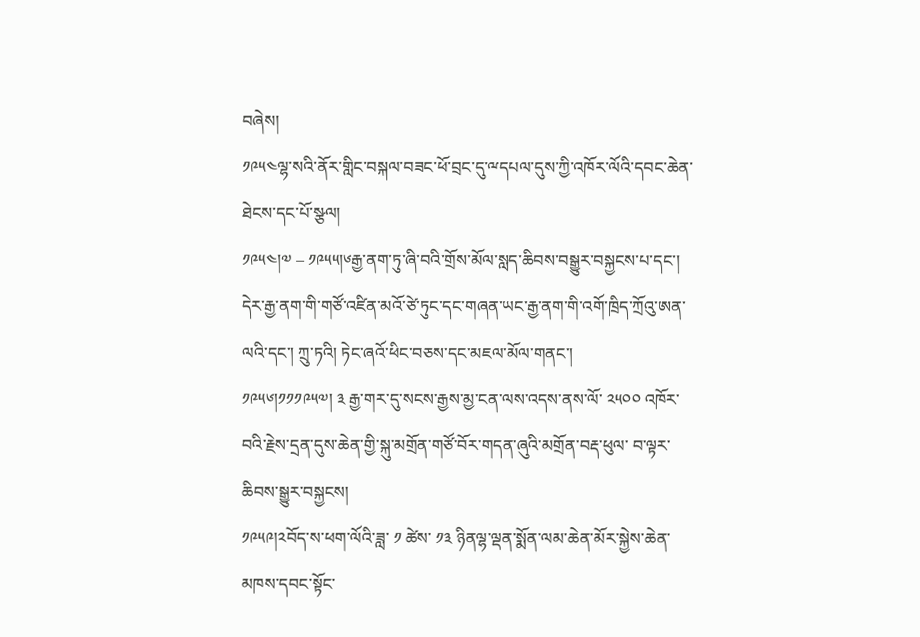བཞེས།
༡༩༥༤ལྷ་སའི་ནོར་གླིང་བསྐལ་བཟང་ཕོ་བྲང་དུ་ྋདཔལ་དུས་ཀྱི་འཁོར་ལོའི་དབང་ཆེན་ཐེངས་དང་པོ་སྩལ།
༡༩༥༤།༧ – ༡༩༥༥།༦རྒྱ་ནག་ཏུ་ཞི་བའི་གྲོས་མོལ་སླད་ཆིབས་བསྒྱུར་བསྐྱངས་པ་དང་། དེར་རྒྱ་ནག་གི་གཙོ་འཛིན་མའོ་ཙེ་ཏུང་དང་གཞན་ཡང་རྒྱ་ནག་གི་འགོ་ཁྲིད་ཀྲོའུ་ཨན་ ལའི་དང་། ཀྲུ་ཏའི། ཏེང་ཞའོ་ཕིང་བཅས་དང་མཇལ་མོལ་གནང་།
༡༩༥༦།༡༡༡༩༥༧། ༣ རྒྱ་གར་དུ་སངས་རྒྱས་མྱ་ངན་ལས་འདས་ནས་ལོ་ ༢༥༠༠ འཁོར་བའི་རྗེས་དྲན་དུས་ཆེན་གྱི་སྐུ་མགྲོན་གཙོ་བོར་གདན་ཞུའི་མགྲོན་བརྡ་ཕུལ་ བ་ལྟར་ཆིབས་སྒྱུར་བསྐྱངས།
༡༩༥༩།༢བོད་ས་ཕག་ལོའི་ཟླ་ ༡ ཚེས་ ༡༣ ཉིནལྷ་ལྡན་སྨོན་ལམ་ཆེན་མོར་སྐྱེས་ཆེན་མཁས་དབང་སྟོང་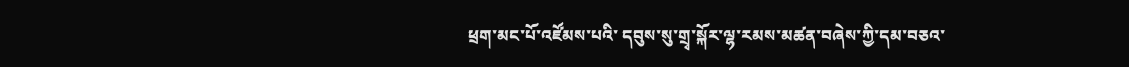ཕྲག་མང་པོ་འཛོམས་པའི་ དབུས་སུ་གྲྭ་སྐོར་ལྷ་རམས་མཚན་བཞེས་ཀྱི་དམ་བཅའ་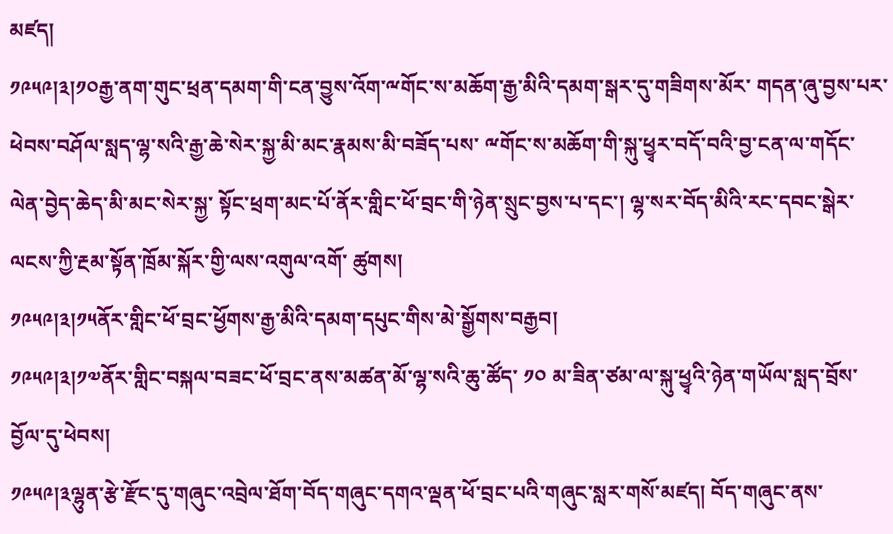མཛད།
༡༩༥༩།༣།༡༠རྒྱ་ནག་གུང་ཕྲན་དམག་གི་ངན་བྱུས་འོག་ྋགོང་ས་མཆོག་རྒྱ་མིའི་དམག་སྒར་དུ་གཟིགས་མོར་ གདན་ཞུ་བྱས་པར་ཕེབས་བཤོལ་སླད་ལྷ་སའི་རྒྱ་ཆེ་སེར་སྐྱ་མི་མང་རྣམས་མི་བཟོད་པས་ ྋགོང་ས་མཆོག་གི་སྐུ་ཕྱྭར་བདོ་བའི་བྱ་ངན་ལ་གདོང་ལེན་བྱེད་ཆེད་མི་མང་སེར་སྐྱ་ སྟོང་ཕྲག་མང་པོ་ནོར་གླིང་ཕོ་བྲང་གི་ཉེན་སྲུང་བྱས་པ་དང་། ལྷ་སར་བོད་མིའི་རང་དབང་སྒེར་ལངས་ཀྱི་རྔམ་སྟོན་ཁྲོམ་སྐོར་གྱི་ལས་འགུལ་འགོ་ ཚུགས།
༡༩༥༩།༣།༡༥ནོར་གླིང་ཕོ་བྲང་ཕྱོགས་རྒྱ་མིའི་དམག་དཔུང་གིས་མེ་སྒྱོགས་བརྒྱབ།
༡༩༥༩།༣།༡༧ནོར་གླིང་བསྐལ་བཟང་ཕོ་བྲང་ནས་མཚན་མོ་ལྷ་སའི་ཆུ་ཚོད་ ༡༠ མ་ཟིན་ཙམ་ལ་སྐུ་ཕྱྭའི་ཉེན་གཡོལ་སླད་བྲོས་བྱོལ་དུ་ཕེབས།
༡༩༥༩།༣ལྷུན་རྩེ་རྫོང་དུ་གཞུང་འབྲེལ་ཐོག་བོད་གཞུང་དགའ་ལྡན་ཕོ་བྲང་པའི་གཞུང་སླར་གསོ་མཛད། བོད་གཞུང་ནས་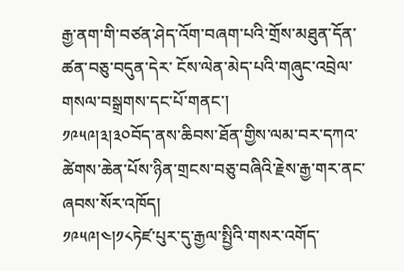རྒྱ་ནག་གི་བཙན་ཤེད་འོག་བཞག་པའི་གྲོས་མཐུན་དོན་ཚན་བཅུ་བདུན་དེར་ ངོས་ལེན་མེད་པའི་གཞུང་འབྲེལ་གསལ་བསྒྲགས་དང་པོ་གནང་།
༡༩༥༩།༣།༣༠བོད་ནས་ཆིབས་ཐོན་གྱིས་ལམ་བར་དཀའ་ཚེགས་ཆེན་པོས་ཉིན་གྲངས་བཅུ་བཞིའི་རྗེས་རྒྱ་གར་ནང་ཞབས་སོར་འཁོད།
༡༩༥༩།༤།༡༨ཏེཛ་པུར་དུ་རྒྱལ་སྤྱིའི་གསར་འགོད་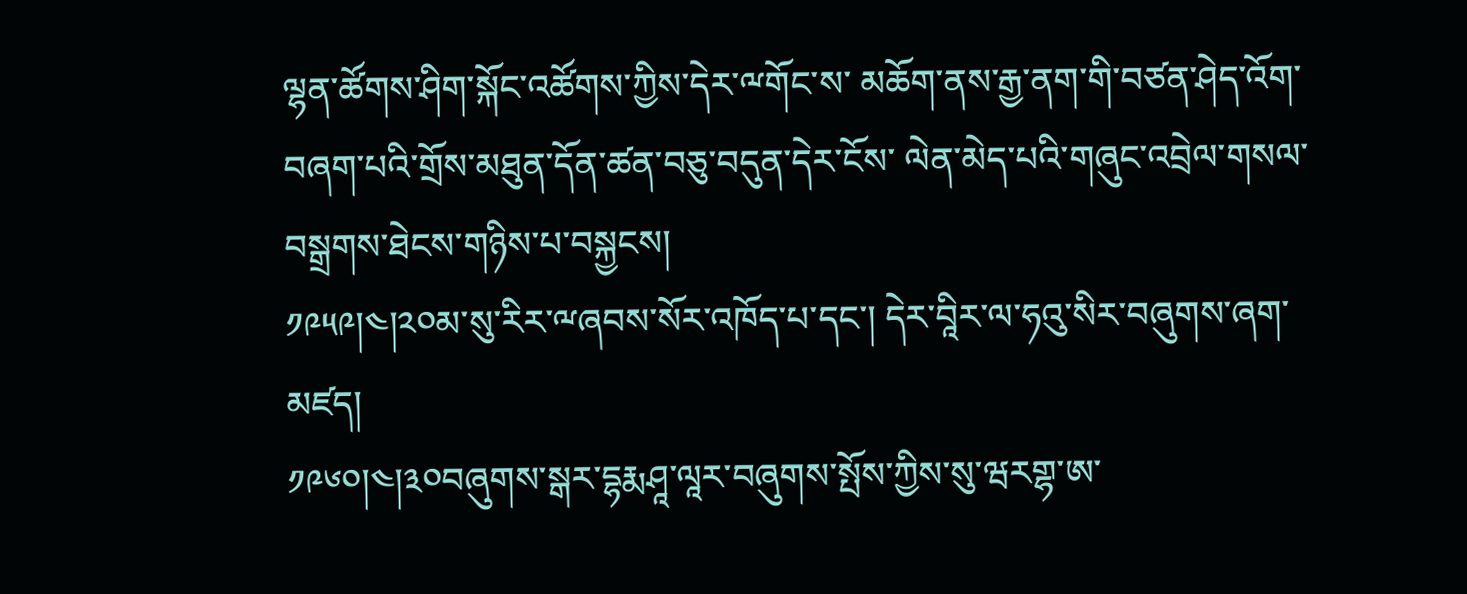ལྷན་ཚོགས་ཤིག་སྐོང་འཚོགས་ཀྱིས་དེར་ྋགོང་ས་ མཆོག་ནས་རྒྱ་ནག་གི་བཙན་ཤེད་འོག་བཞག་པའི་གྲོས་མཐུན་དོན་ཚན་བཅུ་བདུན་དེར་ངོས་ ལེན་མེད་པའི་གཞུང་འབྲེལ་གསལ་བསྒྲགས་ཐེངས་གཉིས་པ་བསྐྱངས།
༡༩༥༩།༤།༢༠མ་སུ་རིར་ྋཞབས་སོར་འཁོད་པ་དང་། དེར་བཱིར་ལ་ཧའུ་སིར་བཞུགས་ཞག་མཛད།
༡༩༦༠།༤།༣༠བཞུགས་སྒར་དྷརྨཤཱ་ལཱར་བཞུགས་སྤོས་ཀྱིས་སུ་ཝརགྷ་ཨ་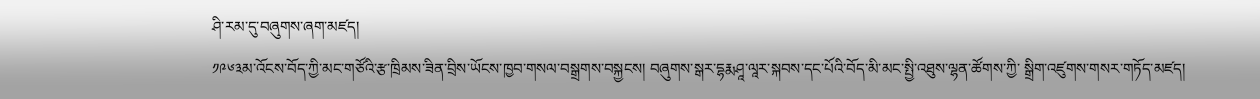ཤི་རམ་དུ་བཞུགས་ཞག་མཛད།
༡༩༦༣མ་འོངས་བོད་ཀྱི་མང་གཙོའི་རྩ་ཁྲིམས་ཟིན་བྲིས་ཡོངས་ཁྱབ་གསལ་བསྒྲགས་བསྐྱངས། བཞུགས་སྒར་དྷརྨཤཱ་ལཱར་སྐབས་དང་པོའི་བོད་མི་མང་སྤྱི་འཐུས་ལྷན་ཚོགས་ཀྱི་ སྒྲིག་འཛུགས་གསར་གཏོད་མཛད།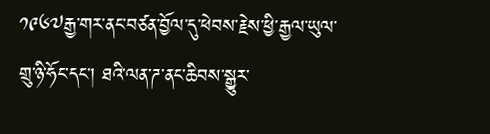༡༩༦༧རྒྱ་གར་ནང་བཙན་བྱོལ་དུ་ཕེབས་རྗེས་ཕྱི་རྒྱལ་ཡུལ་གྲུ་ཉི་ཧོང་དང་། ཐའི་ལན་ཌ་ནང་ཆིབས་སྒྱུར་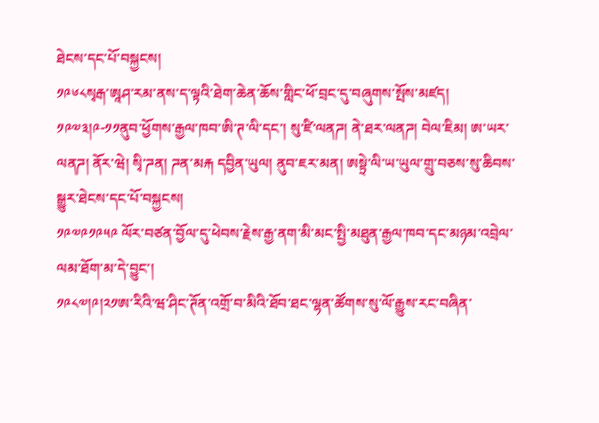ཐེངས་དང་པོ་བསྐྱངས།
༡༩༦༨སྭརྒ་ཨཱཤ་རམ་ནས་ད་ལྟའི་ཐེག་ཆེན་ཆོས་གླིང་ཕོ་བྲང་དུ་བཞུགས་སྤོས་མཛད།
༡༩༧༣།༩-༡༡ནུབ་ཕྱོགས་རྒྱལ་ཁབ་ཨི་ཊ་ལི་དང་། སུ་ཛི་ལནཌ། ནེ་ཐར་ལནཌ། བེལ་ཇིམ། ཨ་ཡར་ལནཌ། ནོར་ཝེ། སྭི་ཌན། ཌན་མརྐ དབྱིན་ཡུལ། ནུབ་ཇར་མན། ཨསྟྲེ་ལི་ཡ་ཡུལ་གྲུ་བཅས་སུ་ཆིབས་སྒྱུར་ཐེངས་དང་པོ་བསྐྱངས།
༡༩༧༩༡༩༥༩ ལོར་བཙན་བྱོལ་དུ་ཕེབས་རྗེས་རྒྱ་ནག་མི་མང་སྤྱི་མཐུན་རྒྱལ་ཁབ་དང་མཉམ་འབྲེལ་ལམ་ཐོག་མ་དེ་བྱུང་།
༡༩༨༧།༩།༢༡ཨ་རིའི་ཝ་ཤིང་ཊོན་འགྲོ་བ་མིའི་ཐོབ་ཐང་ལྷན་ཚོགས་སུ་ལོ་རྒྱུས་རང་བཞིན་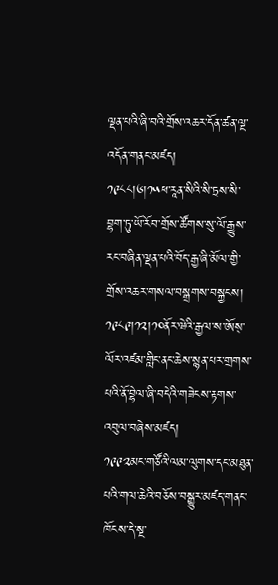ལྡན་པའི་ཞི་བའི་གྲོས་འཆར་དོན་ཚན་ལྔ་འདོན་གནང་མཛད།
༡༩༨༨།༦།༡༥ཕ་རཱན་སིའི་སི་ཏྲས་སི་བྷག་ཏུ་ཡོ་རོབ་གྲོས་ཚོགས་སུ་ལོ་རྒྱུས་རང་བཞིན་ལྡན་པའི་བོད་རྒྱ་ཞི་མོལ་གྱི་གྲོས་འཆར་གསལ་བསྒྲགས་བསྐྱངས།
༡༩༨༩།༡༢།༡༠ནོར་ཝེའི་རྒྱལ་ས་ཨོས྄་ལོར་འཛམ་གླིང་ནང་ཆེས་སྙན་པར་གྲགས་པའི་ནོ་བྷེལ་ཞི་བདེའི་གཟེངས་རྟགས་འབུལ་བཞེས་མཛད།
༡༩༩༢མང་གཙོའི་ལམ་ལུགས་དང་མཐུན་པའི་གལ་ཆེའི་བཅོས་བསྒྱུར་མཛད་གནང་ཁོངས་དེ་སྔ་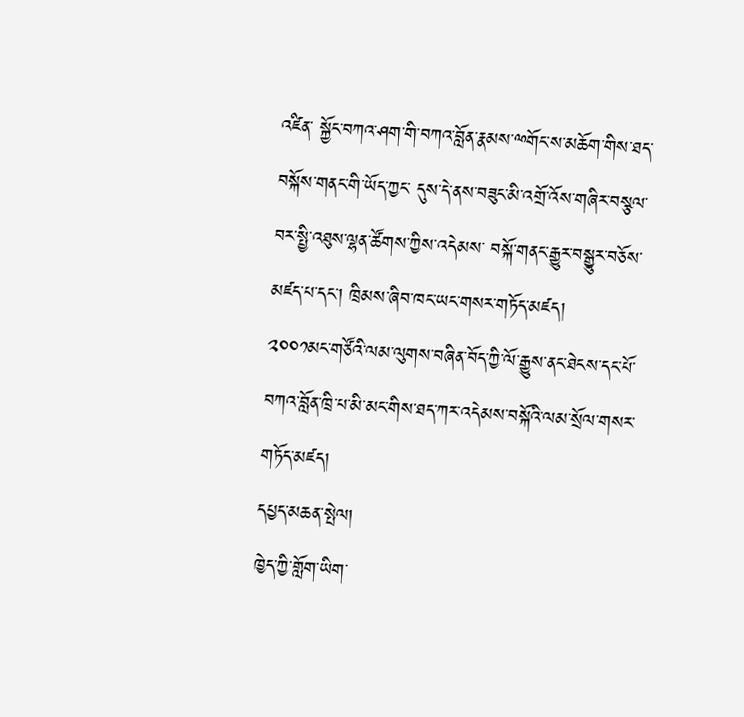འཛིན་ སྐྱོང་བཀའ་ཤག་གི་བཀའ་བློན་རྣམས་ྋགོང་ས་མཆོག་གིས་ཐད་བསྐོས་གནང་གི་ཡོད་ཀྱང་ དུས་དེ་ནས་བཟུང་མི་འགྲོ་འོས་གཞིར་བསྩལ་བར་སྤྱི་འཐུས་ལྷན་ཚོགས་ཀྱིས་འདེམས་ བསྐོ་གནང་རྒྱུར་བསྒྱུར་བཅོས་མཛད་པ་དང་། ཁྲིམས་ཞིབ་ཁང་ཡང་གསར་གཏོད་མཛད།
༢༠༠༡མང་གཙོའི་ལམ་ལུགས་བཞིན་བོད་ཀྱི་ལོ་རྒྱུས་ནང་ཐེངས་དང་པོ་བཀའ་བློན་ཁྲི་པ་མི་མང་གིས་ཐད་ཀར་འདེམས་བསྐོའི་ལམ་སྲོལ་གསར་གཏོད་མཛད།
དཔྱད་མཆན་སྤེལ།
ཁྱེད་ཀྱི་གློག་ཡིག་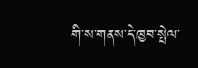གི་ས་གནས་དེ་ཁྱབ་སྤེལ་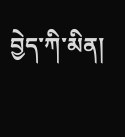བྱེད་ཀི་མིན།